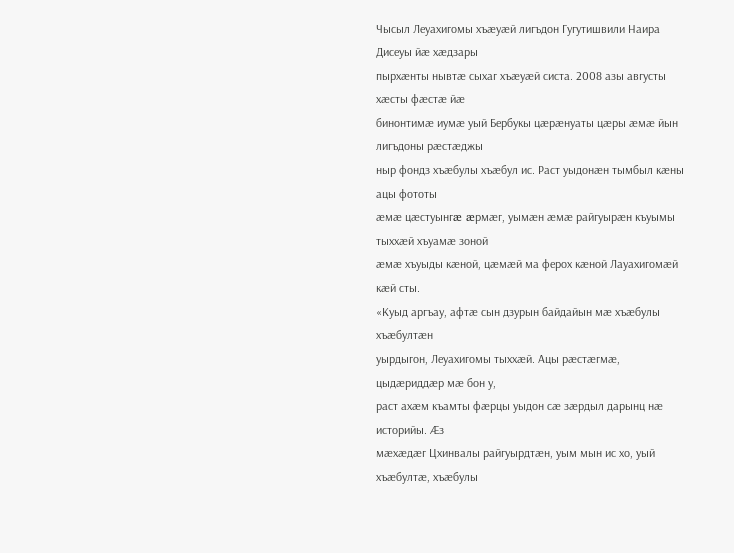Чысыл Леуахигомы хъæуæй лигъдон Гугутишвили Наира Дисеуы йæ хæдзары
пырхæнты нывтæ сыхаг хъæуæй систа. 2008 азы августы хæсты фæстæ йæ
бинонтимæ иумæ уый Бербукы цæрæнуаты цæры æмæ йын лигъдоны рæстæджы
ныр фондз хъæбулы хъæбул ис. Раст уыдонæн тымбыл кæны ацы фототы
æмæ цæстуынгæ æрмæг, уымæн æмæ райгуырæн къуымы тыххæй хъуамæ зоной
æмæ хъуыды кæной, цæмæй ма ферох кæной Лауахигомæй кæй сты.
«Куыд аргъау, афтæ сын дзурын байдайын мæ хъæбулы хъæбултæн
уырдыгон, Леуахигомы тыххæй. Ацы рæстæгмæ, цыдæриддæр мæ бон у,
раст ахæм къамты фæрцы уыдон сæ зæрдыл дарынц нæ историйы. Æз
мæхæдæг Цхинвалы райгуырдтæн, уым мын ис хо, уый хъæбултæ, хъæбулы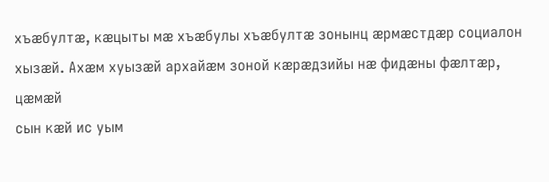хъæбултæ, кæцыты мæ хъæбулы хъæбултæ зонынц æрмæстдæр социалон
хызæй. Ахæм хуызæй архайæм зоной кæрæдзийы нæ фидæны фæлтæр, цæмæй
сын кæй ис уым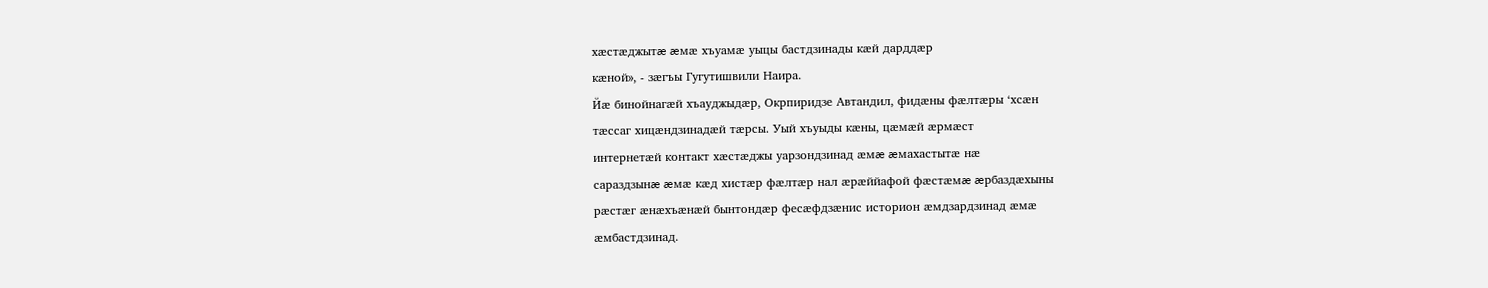хæстæджытæ æмæ хъуамæ уыцы бастдзинады кæй дарддæр
кæной», - зæгъы Гугутишвили Наира.
Йæ бинойнагæй хъауджыдæр, Окрпиридзе Автандил, фидæны фæлтæры ‘хсæн
тæссаг хицæндзинадæй тæрсы. Уый хъуыды кæны, цæмæй æрмæст
интернетæй контакт хæстæджы уарзондзинад æмæ æмахастытæ нæ
сараздзынæ æмæ кæд хистæр фæлтæр нал æрæййафой фæстæмæ æрбаздæхыны
рæстæг æнæхъæнæй бынтондæр фесæфдзæнис историон æмдзардзинад æмæ
æмбастдзинад.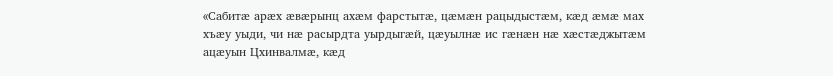«Сабитæ арæх æвæрынц ахæм фарстытæ, цæмæн рацыдыстæм, кæд æмæ мах
хъæу уыди, чи нæ расырдта уырдыгæй, цæуылнæ ис гæнæн нæ хæстæджытæм
ацæуын Цхинвалмæ, кæд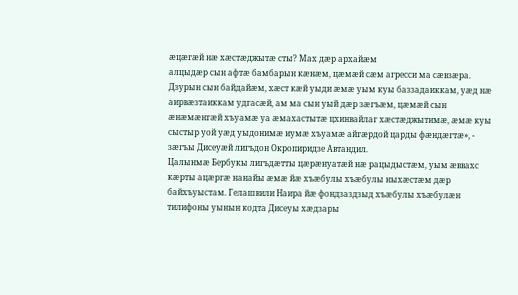æцæгæй нæ хæстæджытæ сты? Мах дæр архайæм
алцыдæр сын афтæ бамбарын кæнæм, цæмæй сæм агресси ма сæвзæра.
Дзурын сын байдайæм, хæст кæй уыди æмæ уым куы баззадаиккам, уæд нæ
аирвæзтаиккам удгасæй, ам ма сын уый дæр зæгъæм, цæмæй сын
æнæмæнгæй хъуамæ уа æмахастытæ цхинвайлаг хæстæджытимæ, æмæ куы
сыстыр уой уæд уыдонимæ иумæ хъуамæ айгæрдой царды фæндæгтæ», -
зæгъы Дисеуæй лигъдон Окропиридзе Автандил.
Цалынмæ Бербукы лигъдæтты цæрæнуатæй нæ рацыдыстæм, уым æввахс
кæрты ацæргæ нанайы æмæ йæ хъæбулы хъæбулы ныхæстæм дæр
байхъуыстам. Гелашвили Наира йæ фондзаздзыд хъæбулы хъæбулæн
тилифоны уынын кодта Дисеуы хæдзары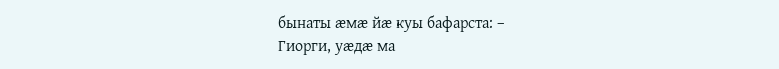бынаты æмæ йæ куы бафарста: –
Гиорги, уæдæ ма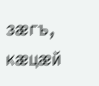зæгъ, кæцæй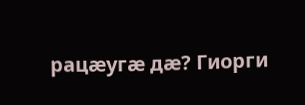рацæугæ дæ? Гиорги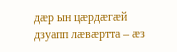дæр ын цæрдæгæй
дзуапп лæвæртта – æз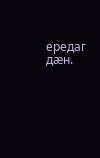ередаг дæн.